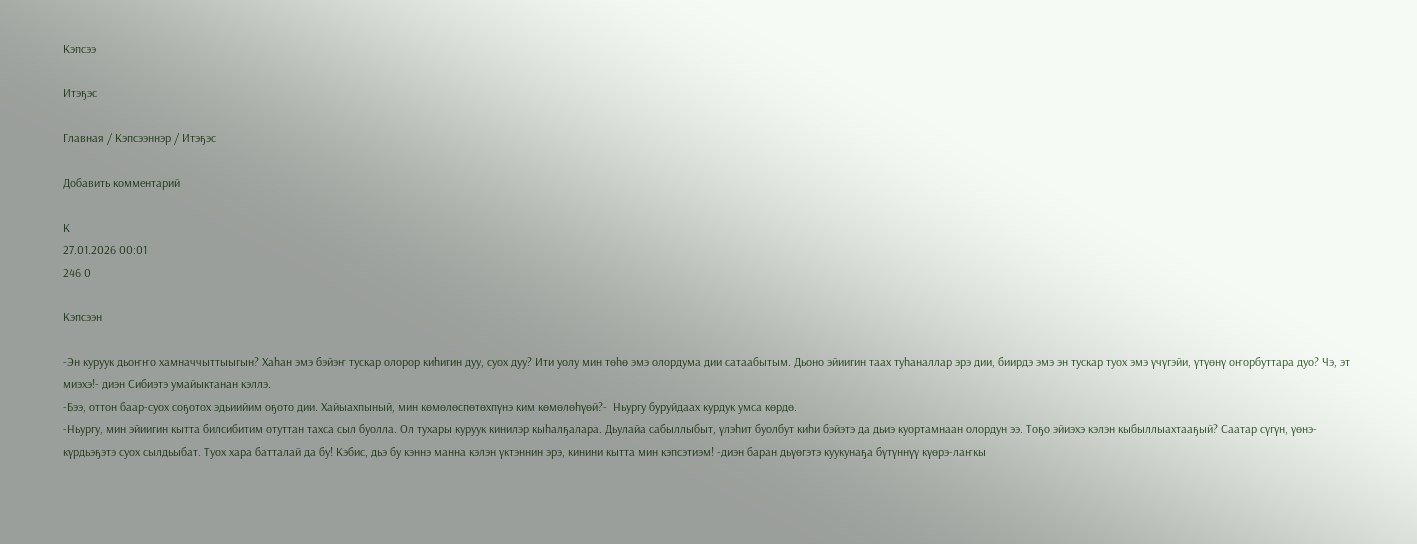Кэпсээ

Итэҕэс

Главная / Кэпсээннэр / Итэҕэс

Добавить комментарий

К
27.01.2026 00:01
246 0

Кэпсээн

-Эн куруук дьоҥҥо хамначчыттыыгын? Хаһан эмэ бэйэҥ тускар олорор киһигин дуу, суох дуу? Ити уолу мин төһө эмэ олордума дии сатаабытым. Дьоно эйиигин таах туһаналлар эрэ дии, биирдэ эмэ эн тускар туох эмэ үчүгэйи, үтүөнү оҥорбуттара дуо? Чэ, эт миэхэ!- диэн Сибиэтэ умайыктанан кэллэ.
-Бээ, оттон баар-суох соҕотох эдьиийим оҕото дии. Хайыахпыный, мин көмөлөспөтөхпүнэ ким көмөлөһүөй?-  Ньургу буруйдаах курдук умса көрдө.
-Ньургу, мин эйиигин кытта билсибитим отуттан тахса сыл буолла. Ол тухары куруук кинилэр кыһалҕалара. Дьулайа сабыллыбыт, үлэһит буолбут киһи бэйэтэ да дьиэ куортамнаан олордун ээ. Тоҕо эйиэхэ кэлэн кыбыллыахтааҕый? Саатар сүгүн, үөнэ-күрдьэҕэтэ суох сылдьыбат. Туох хара батталай да бу! Кэбис, дьэ бу кэннэ манна кэлэн үктэннин эрэ, кинини кытта мин кэпсэтиэм! -диэн баран дьүөгэтэ куукунаҕа бүтүннүү күөрэ-лаҥкы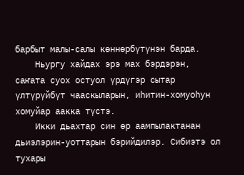барбыт малы-салы көннөрбүтүнэн барда.
    Ньургу хайдах эрэ мах бэрдэрэн, саҥата суох остуол үрдүгэр сытар үлтүрүйбүт чааскыларын, иһитин-хомуоһун хомуйар аакка түстэ.
    Икки дьахтар син өр аампылактанан дьиэлэрин-уоттарын бэрийдилэр. Сибиэтэ ол тухары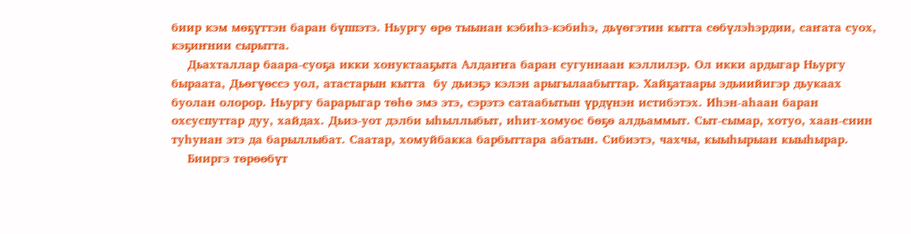биир кэм мөҕүттэн баран бүппэтэ. Ньургу өрө тыынан кэбиһэ-кэбиһэ, дьүөгэтин кытта сөбүлэһэрдии, саҥата суох, кэҕиҥнии сырытта.
    Дьахталлар баара-суоҕа икки хонуктааҕыта Алдаҥҥа баран сугуннаан кэллилэр. Ол икки ардыгар Ньургу быраата, Дьөгүөссэ уол, атастарын кытта  бу дьиэҕэ кэлэн арыгылаабыттар. Хайҕатаары эдьиийигэр дьукаах буолан олорор. Ньургу барарыгар төһө эмэ этэ, сэрэтэ сатаабытын үрдүнэн истибэтэх. Иһэн-аһаан баран охсуспуттар дуу, хайдах. Дьиэ-уот дэлби ыһыллыбыт, иһит-хомуос бөҕө алдьаммыт. Сыт-сымар, хотуо, хаан-сиин туһунан этэ да барыллыбат. Саатар, хомуйбакка барбыттара абатын. Сибиэтэ, чахчы, кыыһырыан кыыһырар.
    Бииргэ төрөөбүт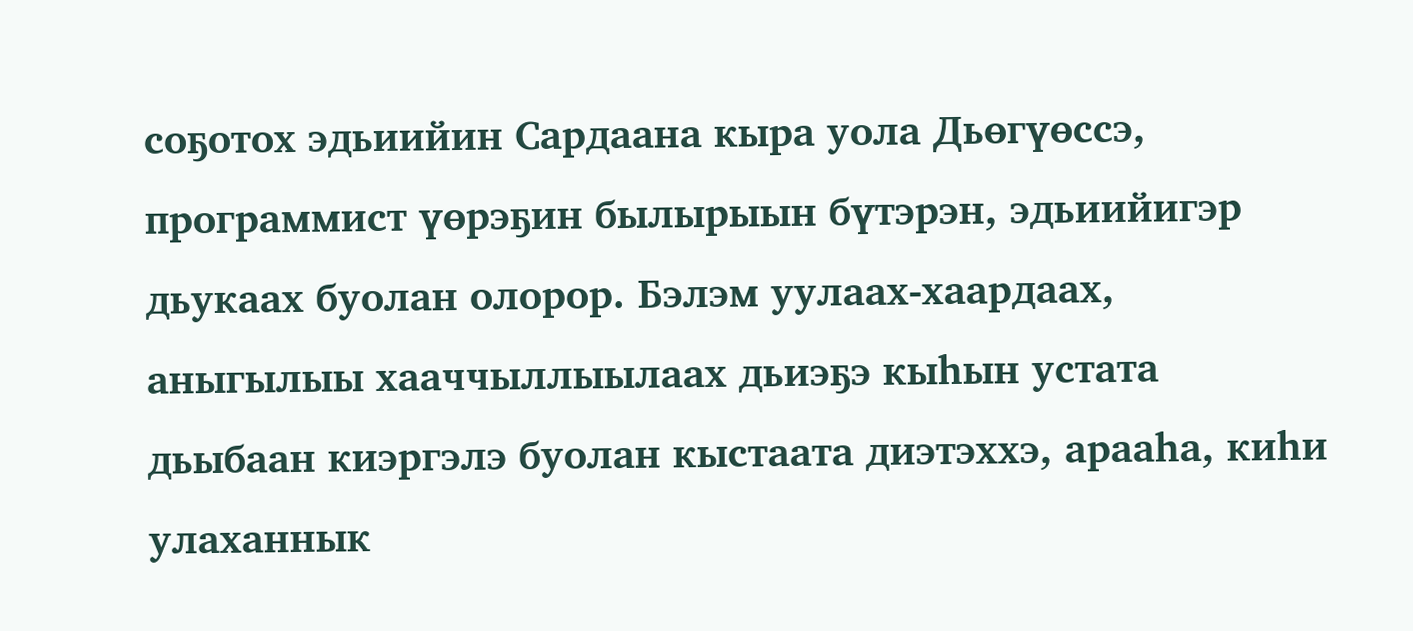соҕотох эдьиийин Сардаана кыра уола Дьөгүөссэ, программист үөрэҕин былырыын бүтэрэн, эдьиийигэр дьукаах буолан олорор. Бэлэм уулаах-хаардаах, аныгылыы хааччыллыылаах дьиэҕэ кыһын устата дьыбаан киэргэлэ буолан кыстаата диэтэххэ, арааһа, киһи улаханнык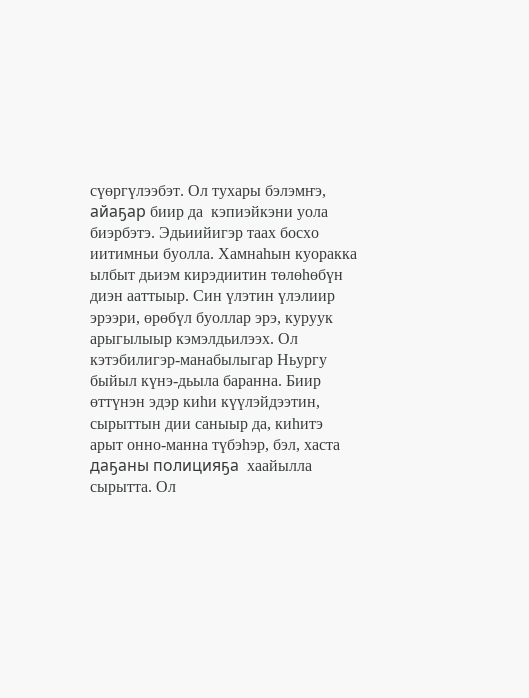сүөргүлээбэт. Ол тухары бэлэмҥэ, айаҕар биир да  кэпиэйкэни уола биэрбэтэ. Эдьиийигэр таах босхо иитимньи буолла. Хамнаһын куоракка ылбыт дьиэм кирэдиитин төлөһөбүн диэн ааттыыр. Син үлэтин үлэлиир эрээри, өрөбүл буоллар эрэ, куруук арыгылыыр кэмэлдьилээх. Ол кэтэбилигэр-манабылыгар Ньургу быйыл күнэ-дьыла баранна. Биир өттүнэн эдэр киһи күүлэйдээтин, сырыттын дии саныыр да, киһитэ арыт онно-манна түбэһэр, бэл, хаста даҕаны полицияҕа  хаайылла сырытта. Ол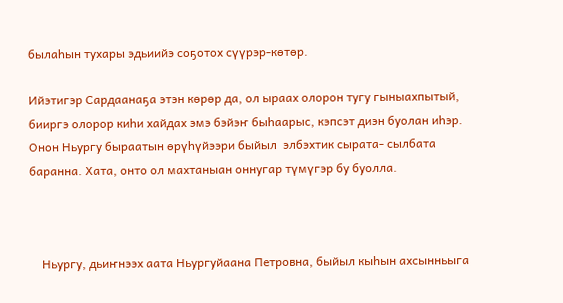былаһын тухары эдьиийэ соҕотох сүүрэр-көтөр.

Ийэтигэр Сардаанаҕа этэн көрөр да, ол ыраах олорон тугу гыныахпытый, бииргэ олорор киһи хайдах эмэ бэйэҥ быһаарыс, кэпсэт диэн буолан иһэр. Онон Ньургу быраатын өрүһүйээри быйыл  элбэхтик сырата- сылбата баранна. Хата, онто ол махтаныан оннугар түмүгэр бу буолла.



    Ньургу, дьиҥнээх аата Ньургуйаана Петровна, быйыл кыһын ахсынньыга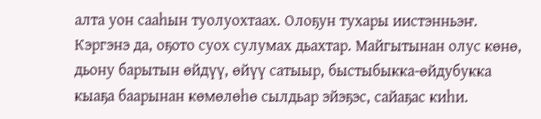алта уон сааһын туолуохтаах. Олоҕун тухары иистэнньэҥ. Кэргэнэ да, оҕото суох сулумах дьахтар. Майгытынан олус көнө, дьону барытын өйдүү, өйүү сатыыр, быстыбыкка-өйдубукка кыаҕа баарынан көмөлөһө сылдьар эйэҕэс, сайаҕас киһи.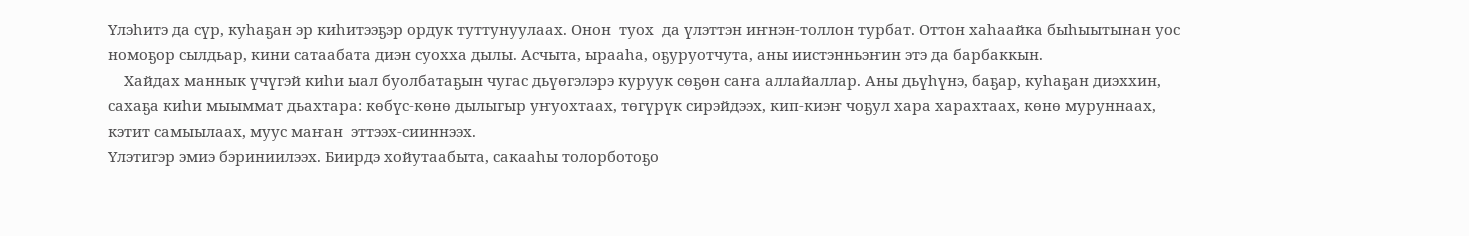Үлэһитэ да сүр, куһаҕан эр киһитээҕэр ордук туттунуулаах. Онон  туох  да үлэттэн иҥнэн-толлон турбат. Оттон хаһаайка быһыытынан уос номоҕор сылдьар, кини сатаабата диэн суохха дылы. Асчыта, ырааһа, оҕуруотчута, аны иистэнньэҥин этэ да барбаккын.
    Хайдах маннык үчүгэй киһи ыал буолбатаҕын чугас дьүөгэлэрэ куруук сөҕөн саҥа аллайаллар. Аны дьүһүнэ, баҕар, куһаҕан диэххин, сахаҕа киһи мыыммат дьахтара: көбүс-көнө дылыгыр уҥуохтаах, төгүрүк сирэйдээх, кип-киэҥ чоҕул хара харахтаах, көнө муруннаах, кэтит самыылаах, муус маҥан  эттээх-сииннээх.
Үлэтигэр эмиэ бэриниилээх. Биирдэ хойутаабыта, сакааһы толорботоҕо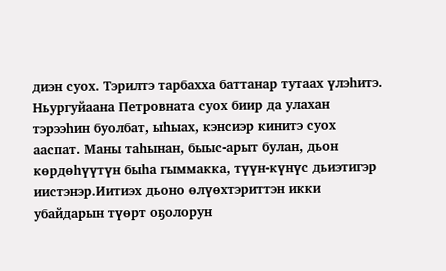диэн суох. Тэрилтэ тарбахха баттанар тутаах үлэһитэ. Ньургуйаана Петровната суох биир да улахан тэрээһин буолбат, ыһыах, кэнсиэр кинитэ суох ааспат. Маны таһынан, быыс-арыт булан, дьон көрдөһүүтүн быһа гыммакка, түүн-күнүс дьиэтигэр иистэнэр.Иитиэх дьоно өлүөхтэриттэн икки убайдарын түөрт оҕолорун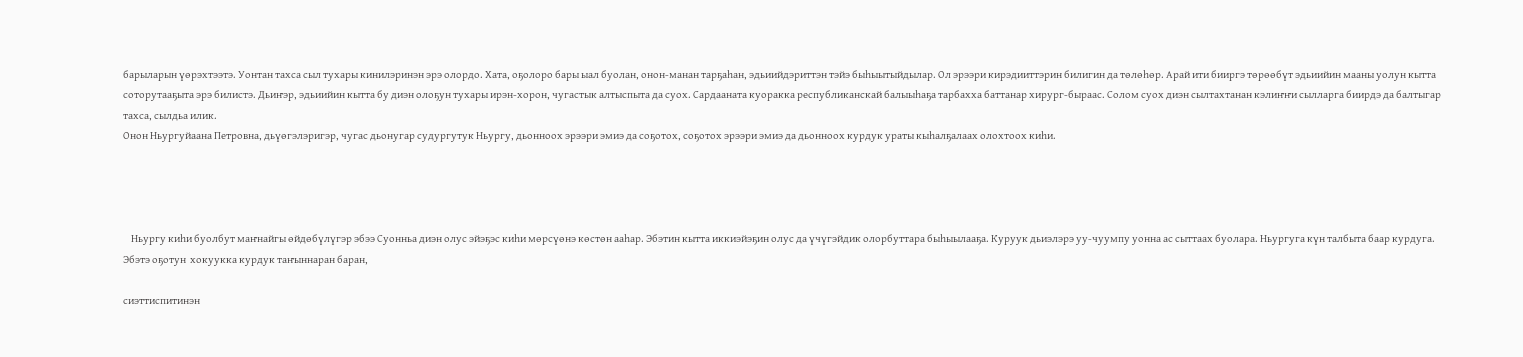барыларын үөрэхтээтэ. Уонтан тахса сыл тухары кинилэринэн эрэ олордо. Хата, оҕолоро бары ыал буолан, онон-манан тарҕаһан, эдьиийдэриттэн тэйэ быһыытыйдылар. Ол эрээри кирэдииттэрин билигин да төлөһөр. Арай ити бииргэ төрөөбүт эдьиийин мааны уолун кытта соторутааҕыта эрэ билистэ. Дьиҥэр, эдьиийин кытта бу диэн олоҕун тухары ирэн-хорон, чугастык алтыспыта да суох. Сардааната куоракка республиканскай балыыһаҕа тарбахха баттанар хирург-быраас. Солом суох диэн сылтахтанан кэлиҥҥи сылларга биирдэ да балтыгар тахса, сылдьа илик.
Онон Ньургуйаана Петровна, дьүөгэлэригэр, чугас дьонугар судургутук Ньургу, дьонноох эрээри эмиэ да соҕотох, соҕотох эрээри эмиэ да дьонноох курдук ураты кыһалҕалаах олохтоох киһи.




    Ньургу киһи буолбут маҥнайгы өйдөбүлүгэр эбээ Суонньа диэн олус эйэҕэс киһи мөрсүөнэ көстөн ааһар. Эбэтин кытта иккиэйэҕин олус да үчүгэйдик олорбуттара быһыылааҕа. Куруук дьиэлэрэ уу-чуумпу уонна ас сыттаах буолара. Ньургуга күн талбыта баар курдуга. Эбэтэ оҕотун  хокуукка курдук таҥыннаран баран,

сиэттиспитинэн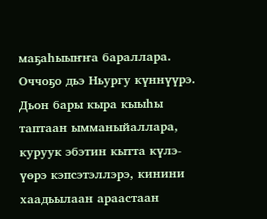маҕаһыыҥҥа бараллара. Оччоҕо дьэ Ньургу күннүүрэ. Дьон бары кыра кыыһы таптаан ымманыйаллара, куруук эбэтин кытта күлэ-үөрэ кэпсэтэллэрэ, кинини хаадьылаан араастаан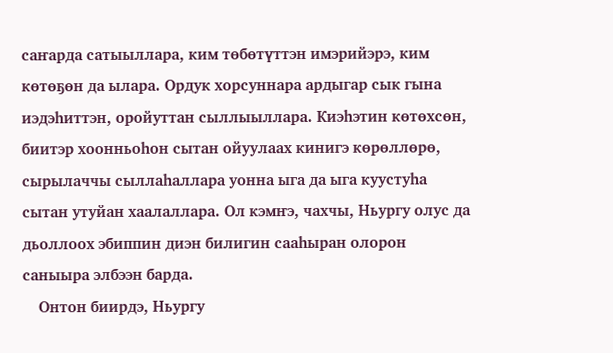саҥарда сатыыллара, ким төбөтүттэн имэрийэрэ, ким көтөҕөн да ылара. Ордук хорсуннара ардыгар сык гына иэдэһиттэн, оройуттан сыллыыллара. Киэһэтин көтөхсөн, биитэр хоонньоһон сытан ойуулаах кинигэ көрөллөрө, сырылаччы сыллаһаллара уонна ыга да ыга куустуһа сытан утуйан хаалаллара. Ол кэмҥэ, чахчы, Ньургу олус да дьоллоох эбиппин диэн билигин сааһыран олорон саныыра элбээн барда.
    Онтон биирдэ, Ньургу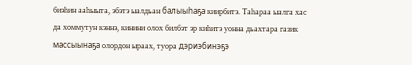биэһин ааһыыта, эбэтэ ыалдьан балыыһаҕа киирбитэ. Таһараа ыалга хас да хоммутун кэннэ, кинини олох билбэт эр киһитэ уонна дьахтара газик массыынаҕа олордон ыраах, туора дэриэбинэҕэ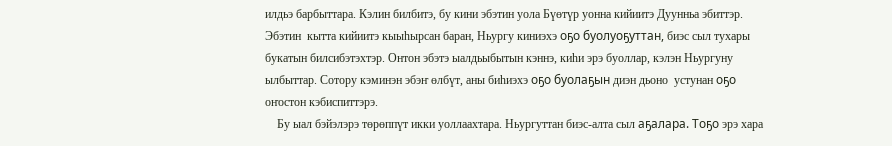илдьэ барбыттара. Кэлин билбитэ, бу кини эбэтин уола Бүөтүр уонна кийиитэ Дуунньа эбиттэр. Эбэтин  кытта кийиитэ кыыһырсан баран, Ньургу киниэхэ оҕо буолуоҕуттан, биэс сыл тухары букатын билсибэтэхтэр. Онтон эбэтэ ыалдьыбытын кэннэ, киһи эрэ буоллар, кэлэн Ньургуну ылбыттар. Сотору кэминэн эбэҥ өлбүт, аны биһиэхэ оҕо буолаҕын диэн дьоно  устунан оҕо оҥостон кэбиспиттэрэ.
    Бу ыал бэйэлэрэ төрөппүт икки уоллаахтара. Ньургуттан биэс-алта сыл аҕалара. Тоҕо эрэ хара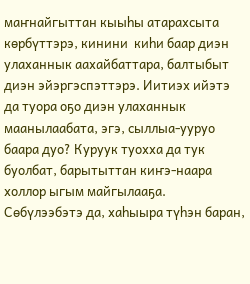маҥнайгыттан кыыһы атарахсыта көрбүттэрэ, кинини  киһи баар диэн улаханнык аахайбаттара, балтыбыт диэн эйэргэспэттэрэ. Иитиэх ийэтэ да туора оҕо диэн улаханнык маанылаабата, эгэ, сыллыа-ууруо баара дуо? Куруук туохха да тук буолбат, барытыттан киҥэ-наара холлор ыгым майгылааҕа. Сөбүлээбэтэ да, хаһыыра түһэн баран,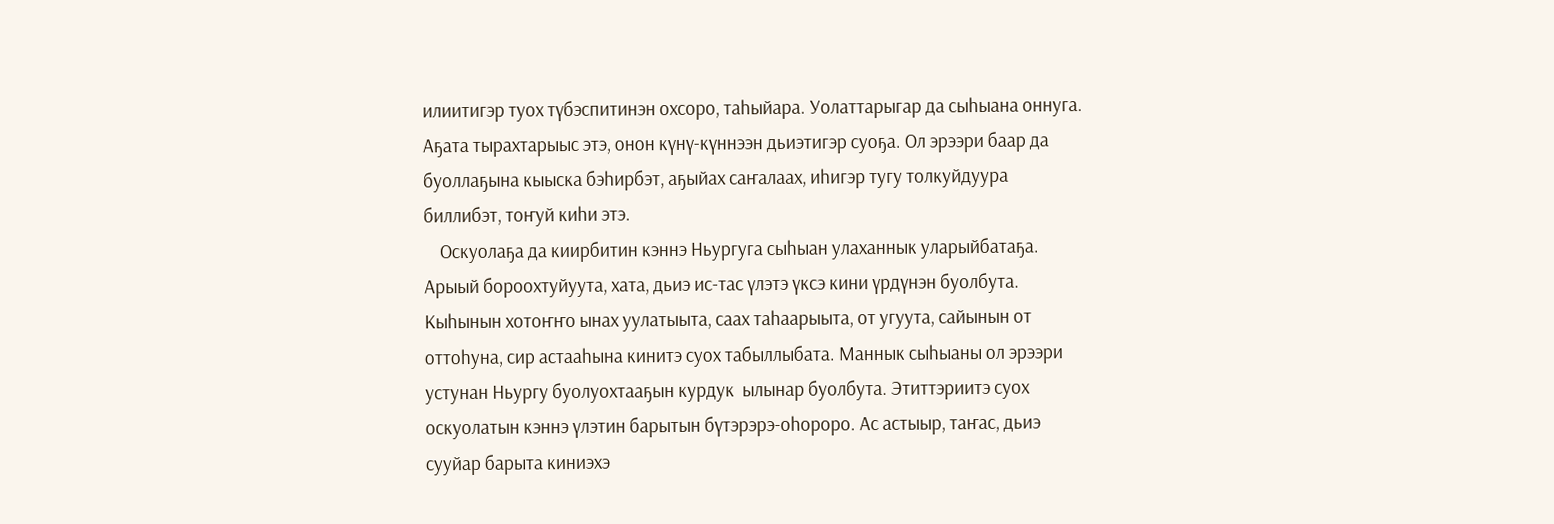илиитигэр туох түбэспитинэн охсоро, таһыйара. Уолаттарыгар да сыһыана оннуга. Аҕата тырахтарыыс этэ, онон күнү-күннээн дьиэтигэр суоҕа. Ол эрээри баар да буоллаҕына кыыска бэһирбэт, аҕыйах саҥалаах, иһигэр тугу толкуйдуура биллибэт, тоҥуй киһи этэ.
    Оскуолаҕа да киирбитин кэннэ Ньургуга сыһыан улаханнык уларыйбатаҕа. Арыый бороохтуйуута, хата, дьиэ ис-тас үлэтэ үксэ кини үрдүнэн буолбута. Кыһынын хотоҥҥо ынах уулатыыта, саах таһаарыыта, от угуута, сайынын от оттоһуна, сир астааһына кинитэ суох табыллыбата. Маннык сыһыаны ол эрээри устунан Ньургу буолуохтааҕын курдук  ылынар буолбута. Этиттэриитэ суох оскуолатын кэннэ үлэтин барытын бүтэрэрэ-оһороро. Ас астыыр, таҥас, дьиэ сууйар барыта киниэхэ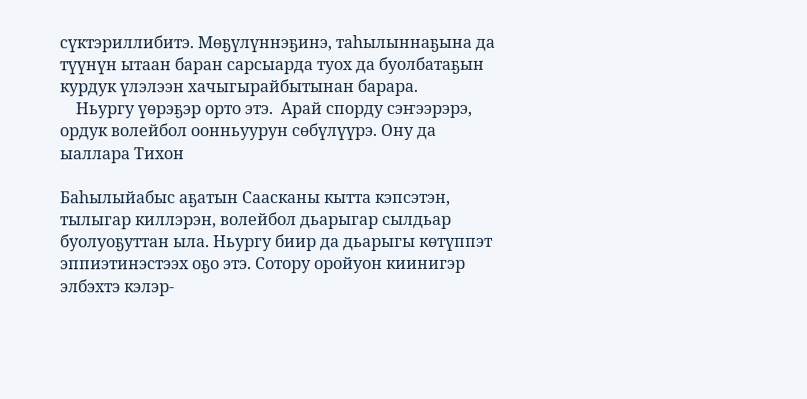сүктэриллибитэ. Мөҕүлүннэҕинэ, таһылыннаҕына да түүнүн ытаан баран сарсыарда туох да буолбатаҕын курдук үлэлээн хачыгырайбытынан барара.
    Ньургу үөрэҕэр орто этэ.  Арай спорду сэҥээрэрэ, ордук волейбол оонньуурун сөбүлүүрэ. Ону да ыаллара Тихон

Баһылыйабыс аҕатын Саасканы кытта кэпсэтэн, тылыгар киллэрэн, волейбол дьарыгар сылдьар буолуоҕуттан ыла. Ньургу биир да дьарыгы көтүппэт эппиэтинэстээх оҕо этэ. Сотору оройуон киинигэр элбэхтэ кэлэр-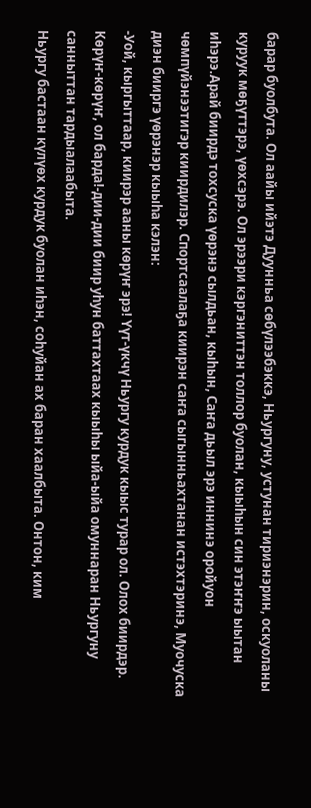барар буолбута. Ол аайы ийэтэ Дуунньа сөбүлээбэккэ, Ньургуну, устунан тириэнэрин, оскуоланы куруук мөҕүттэрэ, үөхсэрэ. Ол эрээри кэргэниттэн толлор буолан, кыыһын син этэҥҥэ ыытан иһэрэ.Арай биирдэ тохсуска үөрэнэ сылдьан, кыһын, Саҥа дьыл эрэ иннинэ оройуон чөмпүйэнээтигэр киирдилэр. Спортсаалаҕа киирэн саҥа сыгынньахтанан истэхтэринэ, Муочуска диэн бииргэ үөрэнэр кыыһа кэлэн:
-Уой, кыргыттаар, киирэр ааны көрүҥ эрэ! Үүт-үкчү Ньургу курдук кыыс турар ол. Олох биирдэр. Көрүҥ-көрүҥ, ол барда!-дии-дии биир уһун баттахтаах кыыһы ыйа-ыйа омуннаран Ньургуну санныттан тардыалаабыта.
Ньургу бастаан күлүөх курдук буолан иһэн, соһуйан ах баран хаалбыта. Онтон, ким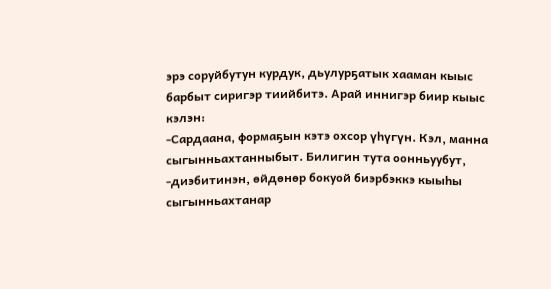эрэ соруйбутун курдук, дьулурҕатык хааман кыыс барбыт сиригэр тиийбитэ. Арай иннигэр биир кыыс кэлэн:
-Сардаана, формаҕын кэтэ охсор үһүгүн. Кэл, манна сыгынньахтанныбыт. Билигин тута оонньуубут, -диэбитинэн, өйдөнөр бокуой биэрбэккэ кыыһы сыгынньахтанар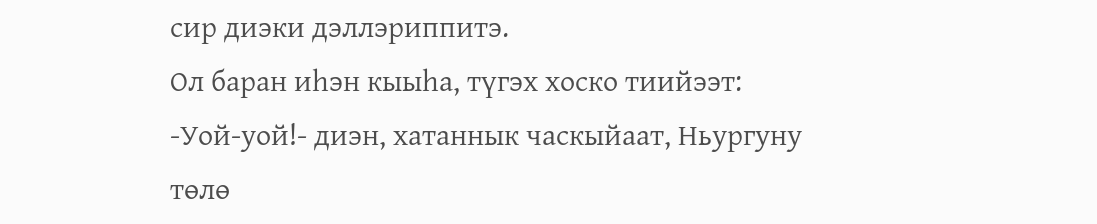сир диэки дэллэриппитэ.
Ол баран иһэн кыыһа, түгэх хоско тиийээт:
-Уой-уой!- диэн, хатаннык часкыйаат, Ньургуну төлө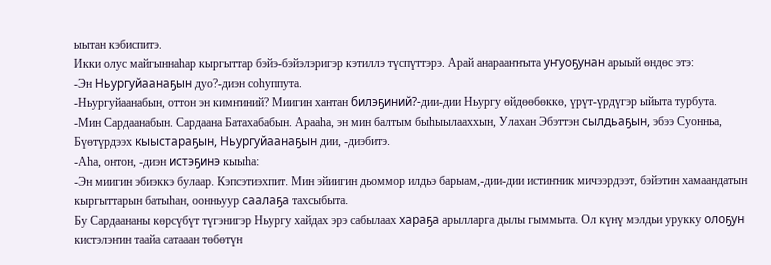ыытан кэбиспитэ.
Икки олус майгыннаһар кыргыттар бэйэ-бэйэлэригэр кэтиллэ түспүттэрэ. Арай анарааҥҥыта уҥуоҕунан арыый өндөс этэ:
-Эн Ньургуйаанаҕын дуо?-диэн соһуппута.
-Ньургуйаанабын, оттон эн кимҥиний? Миигин хантан билэҕиний?-дии-дии Ньургу өйдөөбөккө, үрүт-үрдүгэр ыйыта турбута.
-Мин Сардаанабын. Сардаана Батахабабын. Арааһа, эн мин балтым быһыылааххын, Улахан Эбэттэн сылдьаҕын, эбээ Суонньа, Бүөтүрдээх кыыстараҕын, Ньургуйаанаҕын дии, -диэбитэ.
-Аһа, онтон, -диэн истэҕинэ кыыһа:
-Эн миигин эбиэккэ булаар. Кэпсэтиэхпит. Мин эйиигин дьоммор илдьэ барыам,-дии-дии истиҥник мичээрдээт, бэйэтин хамаандатын кыргыттарын батыһан, оонньуур саалаҕа тахсыбыта.
Бу Сардаананы көрсүбүт түгэнигэр Ньургу хайдах эрэ сабылаах хараҕа арылларга дылы гыммыта. Ол күнү мэлдьи урукку олоҕун кистэлэҥин таайа сатааан төбөтүн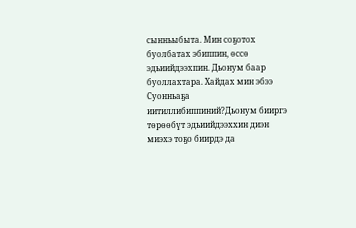сынньыбыта. Мин соҕотох буолбатах эбиппин, өссө эдьиийдээхпин. Дьонум баар буоллахтара. Хайдах мин эбээ Суонньаҕа иитиллибиппиний?Дьонум бииргэ төрөөбүт эдьиийдээххин диэн миэхэ тоҕо биирдэ да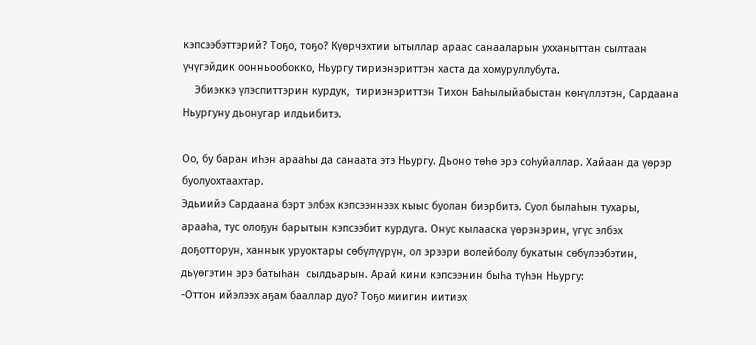кэпсээбэттэрий? Тоҕо, тоҕо? Күөрчэхтии ытыллар араас санааларын ухханыттан сылтаан үчүгэйдик оонньообокко, Ньургу тириэнэриттэн хаста да хомуруллубута.
    Эбиэккэ үлэспиттэрин курдук,  тириэнэриттэн Тихон Баһылыйабыстан көҥүллэтэн, Сардаана Ньургуну дьонугар илдьибитэ.

Оо, бу баран иһэн арааһы да санаата этэ Ньургу. Дьоно төһө эрэ соһуйаллар. Хайаан да үөрэр буолуохтаахтар.
Эдьиийэ Сардаана бэрт элбэх кэпсээннээх кыыс буолан биэрбитэ. Суол былаһын тухары, арааһа, тус олоҕун барытын кэпсээбит курдуга. Онус кылааска үөрэнэрин, үгүс элбэх доҕотторун, ханнык уруоктары сөбүлүүрүн, ол эрээри волейболу букатын сөбүлээбэтин, дьүөгэтин эрэ батыһан  сылдьарын. Арай кини кэпсээнин быһа түһэн Ньургу:
-Оттон ийэлээх аҕам бааллар дуо? Тоҕо миигин иитиэх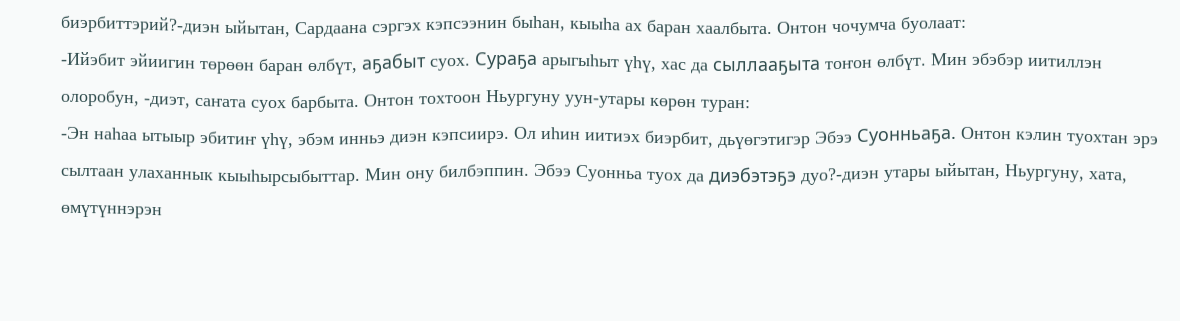биэрбиттэрий?-диэн ыйытан, Сардаана сэргэх кэпсээнин быһан, кыыһа ах баран хаалбыта. Онтон чочумча буолаат:
-Ийэбит эйиигин төрөөн баран өлбүт, аҕабыт суох. Сураҕа арыгыһыт үһү, хас да сыллааҕыта тоҥон өлбүт. Мин эбэбэр иитиллэн олоробун, -диэт, саҥата суох барбыта. Онтон тохтоон Ньургуну уун-утары көрөн туран:
-Эн наһаа ытыыр эбитиҥ үһү, эбэм инньэ диэн кэпсиирэ. Ол иһин иитиэх биэрбит, дьүөгэтигэр Эбээ Суонньаҕа. Онтон кэлин туохтан эрэ сылтаан улаханнык кыыһырсыбыттар. Мин ону билбэппин. Эбээ Суонньа туох да диэбэтэҕэ дуо?-диэн утары ыйытан, Ньургуну, хата, өмүтүннэрэн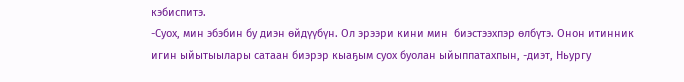кэбиспитэ.
-Суох, мин эбэбин бу диэн өйдүүбүн. Ол эрээри кини мин  биэстээхпэр өлбүтэ. Онон итинник игин ыйытыылары сатаан биэрэр кыаҕым суох буолан ыйыппатахпын, -диэт, Ньургу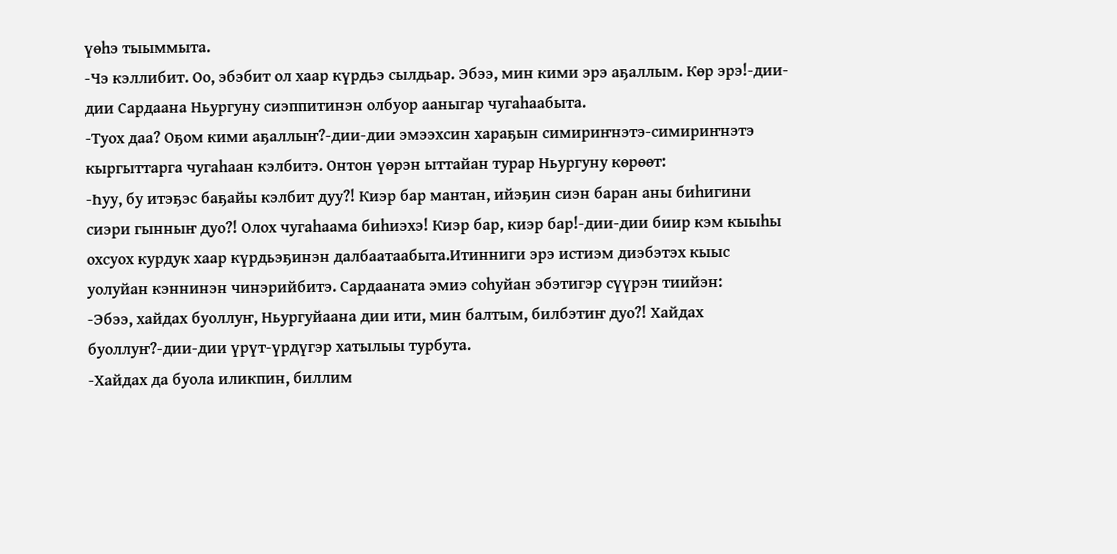үөһэ тыыммыта.
-Чэ кэллибит. Оо, эбэбит ол хаар күрдьэ сылдьар. Эбээ, мин кими эрэ аҕаллым. Көр эрэ!-дии-дии Сардаана Ньургуну сиэппитинэн олбуор ааныгар чугаһаабыта.
-Туох даа? Оҕом кими аҕаллыҥ?-дии-дии эмээхсин хараҕын симириҥнэтэ-симириҥнэтэ кыргыттарга чугаһаан кэлбитэ. Онтон үөрэн ыттайан турар Ньургуну көрөөт:
-Һуу, бу итэҕэс баҕайы кэлбит дуу?! Киэр бар мантан, ийэҕин сиэн баран аны биһигини сиэри гынныҥ дуо?! Олох чугаһаама биһиэхэ! Киэр бар, киэр бар!-дии-дии биир кэм кыыһы охсуох курдук хаар күрдьэҕинэн далбаатаабыта.Итинниги эрэ истиэм диэбэтэх кыыс уолуйан кэннинэн чинэрийбитэ. Сардааната эмиэ соһуйан эбэтигэр сүүрэн тиийэн:
-Эбээ, хайдах буоллуҥ, Ньургуйаана дии ити, мин балтым, билбэтиҥ дуо?! Хайдах буоллуҥ?-дии-дии үрүт-үрдүгэр хатылыы турбута.
-Хайдах да буола иликпин, биллим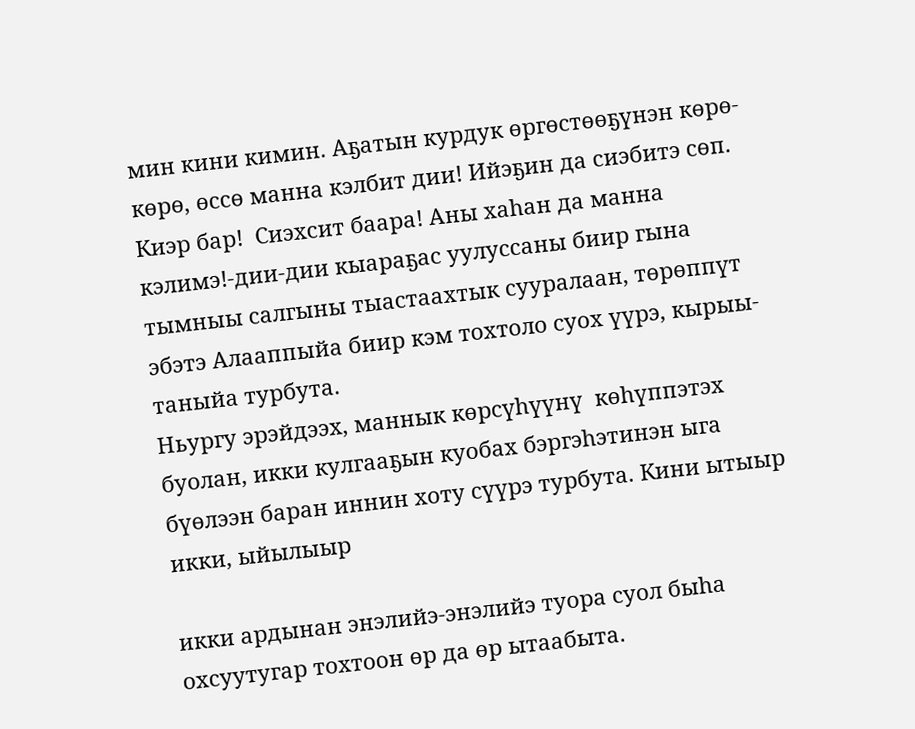мин кини кимин. Аҕатын курдук өргөстөөҕүнэн көрө-көрө, өссө манна кэлбит дии! Ийэҕин да сиэбитэ сөп.  Киэр бар!  Сиэхсит баара! Аны хаһан да манна кэлимэ!-дии-дии кыараҕас уулуссаны биир гына тымныы салгыны тыастаахтык сууралаан, төрөппүт эбэтэ Алааппыйа биир кэм тохтоло суох үүрэ, кырыы-таныйа турбута.
Ньургу эрэйдээх, маннык көрсүһүүнү  көһүппэтэх буолан, икки кулгааҕын куобах бэргэһэтинэн ыга бүөлээн баран иннин хоту сүүрэ турбута. Кини ытыыр икки, ыйылыыр

икки ардынан энэлийэ-энэлийэ туора суол быһа охсуутугар тохтоон өр да өр ытаабыта.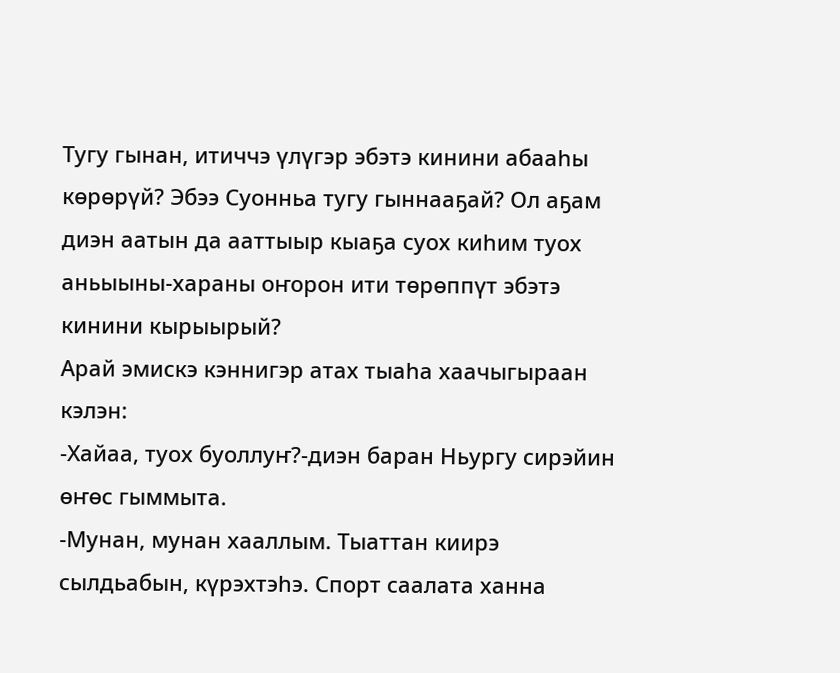Тугу гынан, итиччэ үлүгэр эбэтэ кинини абааһы көрөрүй? Эбээ Суонньа тугу гыннааҕай? Ол аҕам диэн аатын да ааттыыр кыаҕа суох киһим туох аньыыны-хараны оҥорон ити төрөппүт эбэтэ кинини кырыырый?
Арай эмискэ кэннигэр атах тыаһа хаачыгыраан кэлэн:
-Хайаа, туох буоллуҥ?-диэн баран Ньургу сирэйин өҥөс гыммыта.
-Мунан, мунан хааллым. Тыаттан киирэ сылдьабын, күрэхтэһэ. Спорт саалата ханна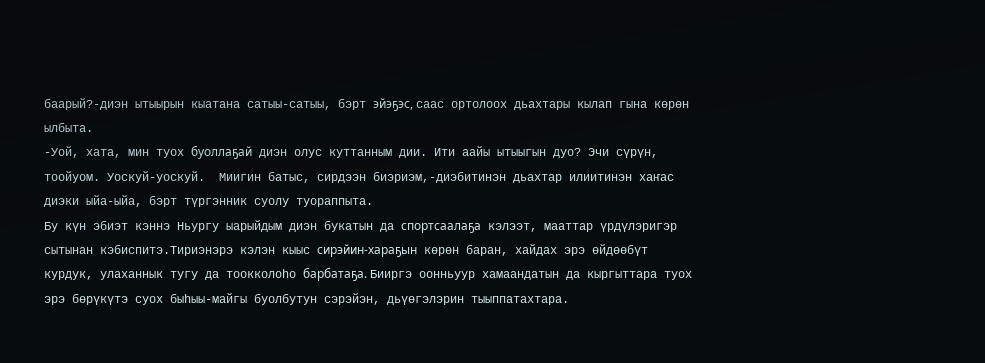баарый?-диэн ытыырын кыатана сатыы-сатыы, бэрт эйэҕэс, саас ортолоох дьахтары кылап гына көрөн ылбыта.
-Уой, хата, мин туох буоллаҕай диэн олус куттанным дии. Ити аайы ытыыгын дуо? Эчи сүрүн, тоойуом. Уоскуй-уоскуй.  Миигин батыс, сирдээн биэриэм,-диэбитинэн дьахтар илиитинэн хаҥас диэки ыйа-ыйа, бэрт түргэнник суолу туораппыта.
Бу күн эбиэт кэннэ Ньургу ыарыйдым диэн букатын да спортсаалаҕа кэлээт, мааттар үрдүлэригэр сытынан кэбиспитэ.Тириэнэрэ кэлэн кыыс сирэйин-хараҕын көрөн баран, хайдах эрэ өйдөөбүт курдук, улаханнык тугу да тоокколоһо барбатаҕа. Бииргэ оонньуур хамаандатын да кыргыттара туох эрэ бөрүкүтэ суох быһыы-майгы буолбутун сэрэйэн, дьүөгэлэрин тыыппатахтара.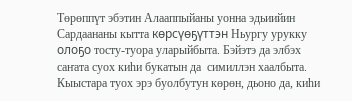Төрөппүт эбэтин Алааппыйаны уонна эдьиийин Сардаананы кытта көрсүөҕүттэн Ньургу урукку олоҕо тосту-туора уларыйбыта. Бэйэтэ да элбэх саҥата суох киһи букатын да  симиллэн хаалбыта. Кыыстара туох эрэ буолбутун көрөн, дьоно да, киһи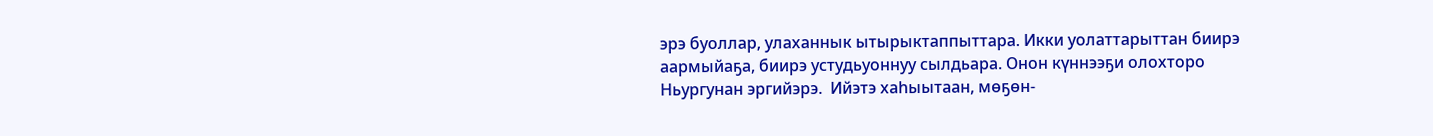эрэ буоллар, улаханнык ытырыктаппыттара. Икки уолаттарыттан биирэ аармыйаҕа, биирэ устудьуоннуу сылдьара. Онон күннээҕи олохторо Ньургунан эргийэрэ.  Ийэтэ хаһыытаан, мөҕөн-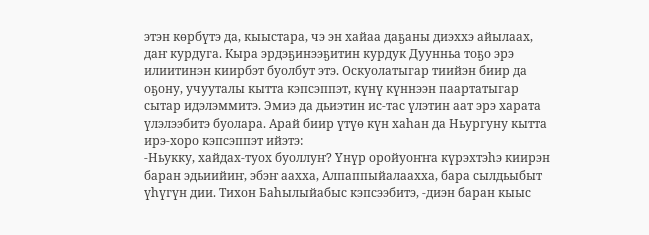этэн көрбүтэ да, кыыстара, чэ эн хайаа даҕаны диэххэ айылаах, даҥ курдуга. Кыра эрдэҕинээҕитин курдук Дуунньа тоҕо эрэ илиитинэн киирбэт буолбут этэ. Оскуолатыгар тиийэн биир да оҕону, учууталы кытта кэпсэппэт, күнү күннээн паартатыгар сытар идэлэммитэ. Эмиэ да дьиэтин ис-тас үлэтин аат эрэ харата үлэлээбитэ буолара. Арай биир үтүө күн хаһан да Ньургуну кытта ирэ-хоро кэпсэппэт ийэтэ:
-Ньукку, хайдах-туох буоллуҥ? Үнүр оройуоҥҥа күрэхтэһэ киирэн баран эдьиийиҥ, эбэҥ аахха, Алпаппыйалаахха, бара сылдьыбыт үһүгүн дии. Тихон Баһылыйабыс кэпсээбитэ, -диэн баран кыыс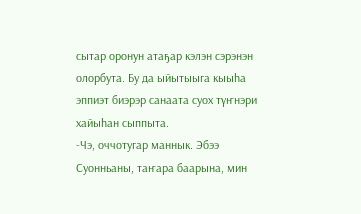сытар оронун атаҕар кэлэн сэрэнэн олорбута. Бу да ыйытыыга кыыһа эппиэт биэрэр санаата суох түҥнэри хайыһан сыппыта.
-Чэ, оччотугар маннык. Эбээ Суонньаны, таҥара баарына, мин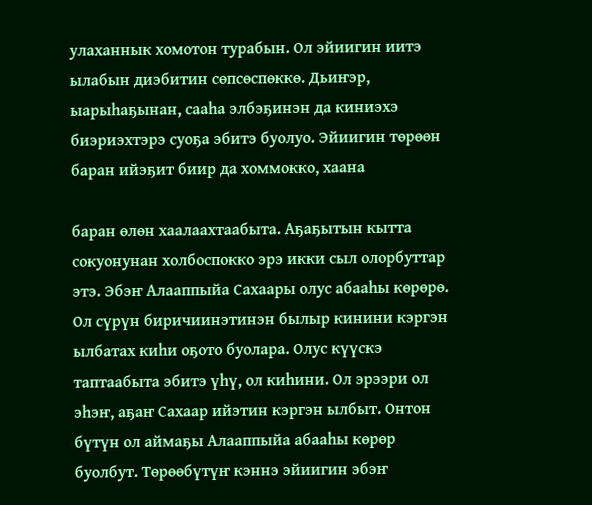улаханнык хомотон турабын. Ол эйиигин иитэ ылабын диэбитин сөпсөспөккө. Дьиҥэр, ыарыһаҕынан, сааһа элбэҕинэн да киниэхэ биэриэхтэрэ суоҕа эбитэ буолуо. Эйиигин төрөөн баран ийэҕит биир да хоммокко, хаана

баран өлөн хаалаахтаабыта. Аҕаҕытын кытта сокуонунан холбоспокко эрэ икки сыл олорбуттар этэ. Эбэҥ Алааппыйа Сахаары олус абааһы көрөрө. Ол сүрүн биричиинэтинэн былыр кинини кэргэн ылбатах киһи оҕото буолара. Олус күүскэ таптаабыта эбитэ үһү, ол киһини. Ол эрээри ол эһэҥ, аҕаҥ Сахаар ийэтин кэргэн ылбыт. Онтон бүтүн ол аймаҕы Алааппыйа абааһы көрөр буолбут. Төрөөбүтүҥ кэннэ эйиигин эбэҥ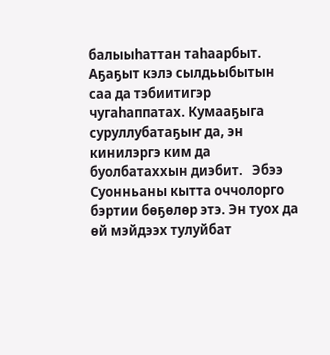балыыһаттан таһаарбыт. Аҕаҕыт кэлэ сылдьыбытын саа да тэбиитигэр чугаһаппатах. Кумааҕыга суруллубатаҕыҥ да, эн кинилэргэ ким да буолбатаххын диэбит.   Эбээ Суонньаны кытта оччолорго бэртии бөҕөлөр этэ. Эн туох да өй мэйдээх тулуйбат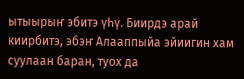ытыырыҥ эбитэ үһү. Биирдэ арай киирбитэ, эбэҥ Алааппыйа эйиигин хам суулаан баран, туох да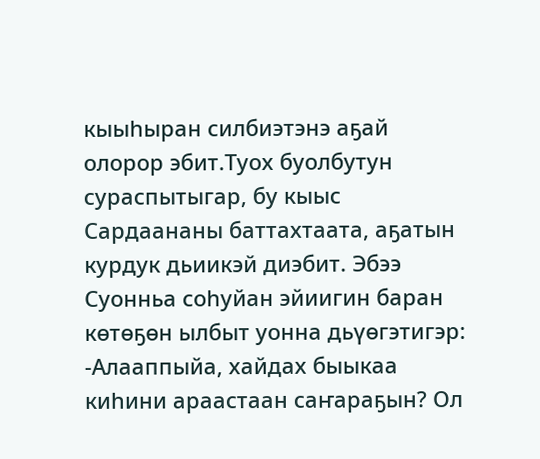кыыһыран силбиэтэнэ аҕай олорор эбит.Туох буолбутун сураспытыгар, бу кыыс Сардаананы баттахтаата, аҕатын курдук дьиикэй диэбит. Эбээ Суонньа соһуйан эйиигин баран көтөҕөн ылбыт уонна дьүөгэтигэр:
-Алааппыйа, хайдах быыкаа киһини араастаан саҥараҕын? Ол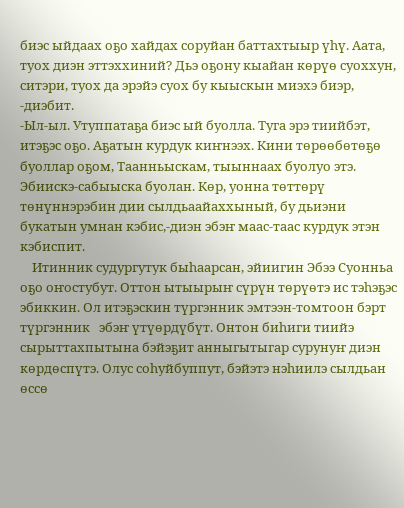биэс ыйдаах оҕо хайдах соруйан баттахтыыр үһү. Аата, туох диэн эттэххиний? Дьэ оҕону кыайан көрүө суоххун, ситэри, туох да эрэйэ суох бу кыыскын миэхэ биэр, -диэбит.
-Ыл-ыл. Утуппатаҕа биэс ый буолла. Туга эрэ тиийбэт, итэҕэс оҕо. Аҕатын курдук киҥнээх. Кини төрөөбөтөҕө буоллар оҕом, Таанньыскам, тыыннаах буолуо этэ. Эбиискэ-сабыыска буолан. Көр, уонна төттөрү төнүннэрэбин дии сылдьаайаххыный, бу дьиэни букатын умнан кэбис,-диэн эбэҥ маас-таас курдук этэн кэбиспит.
    Итинник судургутук быһаарсан, эйиигин Эбээ Суонньа оҕо оҥостубут. Оттон ытыырыҥ сүрүн төрүөтэ ис тэһэҕэс эбиккин. Ол итэҕэскин түргэнник эмтээн-томтоон бэрт түргэнник   эбэҥ үтүөрдүбүт. Онтон биһиги тиийэ сырыттахпытына бэйэҕит анныгытыгар сурунуҥ диэн көрдөспүтэ. Олус соһуйбуппут, бэйэтэ нэһиилэ сылдьан өссө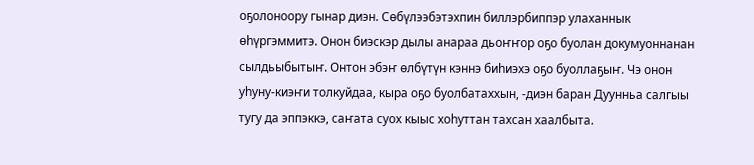оҕолоноору гынар диэн. Сөбүлээбэтэхпин биллэрбиппэр улаханнык өһүргэммитэ. Онон биэскэр дылы анараа дьоҥҥор оҕо буолан докумуоннанан сылдьыбытыҥ. Онтон эбэҥ өлбүтүн кэннэ биһиэхэ оҕо буоллаҕыҥ. Чэ онон уһуну-киэҥи толкуйдаа, кыра оҕо буолбатаххын, -диэн баран Дуунньа салгыы тугу да эппэккэ, саҥата суох кыыс хоһуттан тахсан хаалбыта.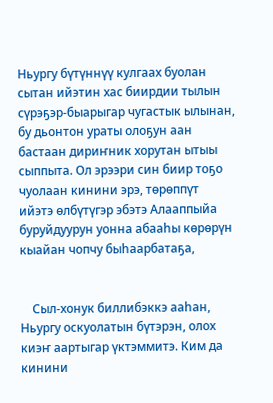Ньургу бүтүннүү кулгаах буолан сытан ийэтин хас биирдии тылын сүрэҕэр-быарыгар чугастык ылынан, бу дьонтон ураты олоҕун аан бастаан дириҥник хорутан ытыы сыппыта. Ол эрээри син биир тоҕо чуолаан кинини эрэ, төрөппүт  ийэтэ өлбүтүгэр эбэтэ Алааппыйа буруйдуурун уонна абааһы көрөрүн кыайан чопчу быһаарбатаҕа,


    Сыл-хонук биллибэккэ ааһан, Ньургу оскуолатын бүтэрэн, олох киэҥ аартыгар үктэммитэ. Ким да кинини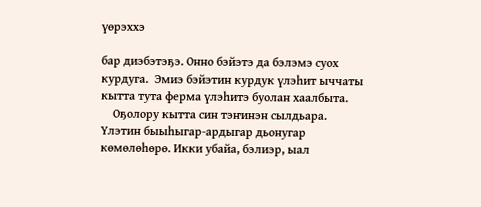үөрэххэ

бар диэбэтэҕэ. Онно бэйэтэ да бэлэмэ суох курдуга.  Эмиэ бэйэтин курдук үлэһит ыччаты кытта тута ферма үлэһитэ буолан хаалбыта.
    Оҕолору кытта син тэҥинэн сылдьара. Үлэтин быыһыгар-ардыгар дьонугар көмөлөһөрө. Икки убайа, бэлиэр, ыал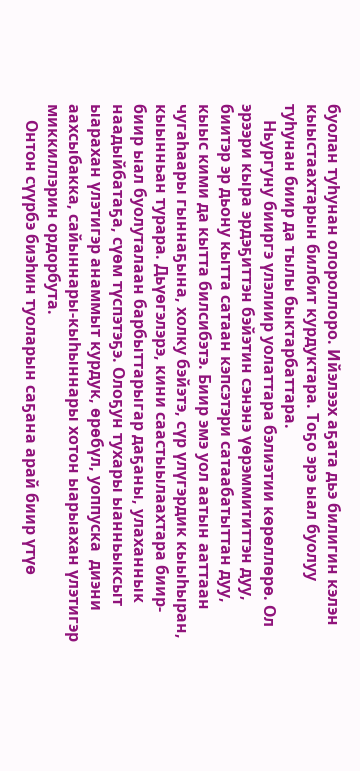буолан туһунан олороллоро. Ийэлээх аҕата дьэ билигин кэлэн кыыстаахтарын билбит курдуктара. Тоҕо эрэ ыал буолуу туһунан биир да тылы быктарбаттара.
    Ньургуну бииргэ үлэлиир уолаттара бэлиэтии көрөллөрө. Ол эрээри кыра эрдэҕиттэн бэйэтин сэнэнэ үөрэммититтэн дуу, биитэр эр дьону кытта сатаан кэпсэтэри сатаабатыттан дуу, кыыс кими да кытта билсибэтэ. Биир эмэ уол аатын ааттаан чугаһаары гыннаҕына, холку бэйэтэ, сүр үлүгэрдик кыыһыран, кыынньан турара. Дьүөгэлэрэ, кини саастыылаахтара биир-биир ыал буолуталаан барбыттарыгар даҕаны, улаханнык наадыйбатаҕа, сүөм түспэтэҕэ. Олоҕун тухары ыанньыксыт ыарахан үлэтигэр анаммыт курдук, өрөбүл, уоппуска  диэни аахсыбакка, сайыннары-кыһыннары хотон ыарыахан үлэтигэр миккиллэрин ордорбута.
    Онтон сүүрбэ биэһин туоларын саҕана арай биир үтүө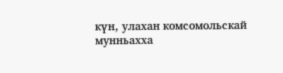күн, улахан комсомольскай мунньахха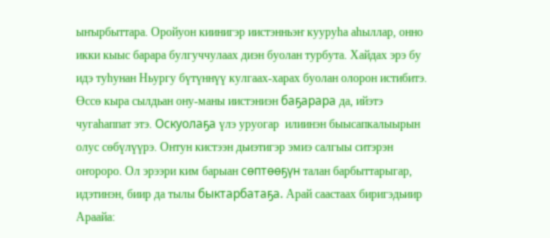ыҥырбыттара. Оройуон киинигэр иистэнньэҥ кууруһа аһыллар, онно икки кыыс барара булгуччулаах диэн буолан турбута. Хайдах эрэ бу идэ туһунан Ньургу бүтүннүү кулгаах-харах буолан олорон истибитэ. Өссө кыра сылдьан ону-маны иистэниэн баҕарара да, ийэтэ чугаһаппат этэ. Оскуолаҕа үлэ уруогар  илиинэн быысапкалыырын олус сөбүлүүрэ. Онтун кистээн дьиэтигэр эмиэ салгыы ситэрэн оҥороро. Ол эрээри ким барыан сөптөөҕүн талан барбыттарыгар, идэтинэн, биир да тылы быктарбатаҕа. Арай саастаах биригэдьиир Араайа: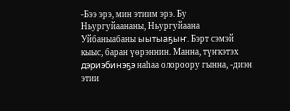-Бээ эрэ, мин этиим эрэ. Бу Ньургуйаананы, Ньургуйаана Уйбаныабаны ыытыаҕыҥ. Бэрт сэмэй кыыс, баран үөрэннин. Манна, түҥкэтэх дэриэбинэҕэ наһаа олороору гынна, -диэн этии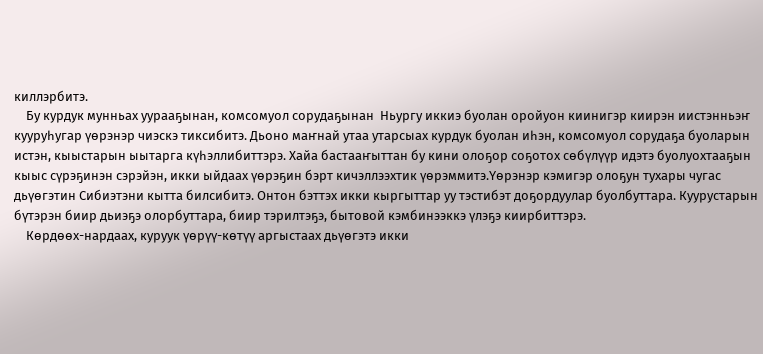киллэрбитэ.
    Бу курдук мунньах уурааҕынан, комсомуол сорудаҕынан  Ньургу иккиэ буолан оройуон киинигэр киирэн иистэнньэҥ кууруһугар үөрэнэр чиэскэ тиксибитэ. Дьоно маҥнай утаа утарсыах курдук буолан иһэн, комсомуол сорудаҕа буоларын истэн, кыыстарын ыытарга күһэллибиттэрэ. Хайа бастааҥыттан бу кини олоҕор соҕотох сөбүлүүр идэтэ буолуохтааҕын  кыыс сүрэҕинэн сэрэйэн, икки ыйдаах үөрэҕин бэрт кичэллээхтик үөрэммитэ.Үөрэнэр кэмигэр олоҕун тухары чугас дьүөгэтин Сибиэтэни кытта билсибитэ. Онтон бэттэх икки кыргыттар уу тэстибэт доҕордуулар буолбуттара. Куурустарын бүтэрэн биир дьиэҕэ олорбуттара, биир тэрилтэҕэ, бытовой кэмбинээккэ үлэҕэ киирбиттэрэ.
    Көрдөөх-нардаах, куруук үөрүү-көтүү аргыстаах дьүөгэтэ икки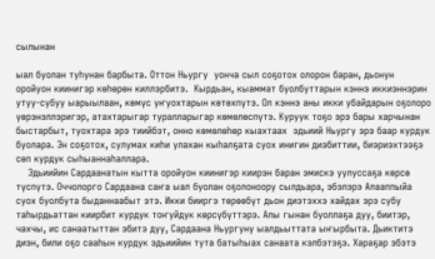сылынан

ыал буолан туһунан барбыта. Оттон Ньургу  уонча сыл соҕотох олорон баран, дьонун оройуон киинигэр көһөрөн киллэрбитэ.  Кырдьан, кыаммат буолбуттарын кэннэ иккиэннэрин утуу-субуу ыарыылаан, көмүс уҥуохтарын көтөхпүтэ. Ол кэннэ аны икки убайдарын оҕолоро үөрэнэллэригэр, атахтарыгар туралларыгар көмөлөспүтэ. Куруук тоҕо эрэ бары харчынан быстарбыт, туохтара эрэ тиийбэт, онно көмөлөһөр кыахтаах  эдьиий Ньургу эрэ баар курдук буолара. Эн соҕотох, сулумах киһи улахан кыһалҕата суох инигин диэбиттии, биэриэхтээҕэ сөп курдук сыһыаннаһаллара.
    Эдьиийин Сардаанатын кытта оройуон киинигэр киирэн баран эмискэ уулуссаҕа көрсө түспүтэ. Оччолорго Сардаана саҥа ыал буолан оҕолоноору сылдьара, эбэлэрэ Алааппыйа суох буолбута быданнаабыт этэ. Икки бииргэ төрөөбүт дьон диэтэххэ хайдах эрэ субу таһырдьаттан киирбит курдук тоҥуйдук көрсүбүттэрэ. Алы гынан буоллаҕа дуу, биитэр, чахчы, ис санаатыттан эбитэ дуу, Сардаана Ньургуну ыалдьыттата ыҥырбыта. Дьиктитэ диэн, били оҕо сааһын курдук эдьиийин тута батыһыах санаата кэлбэтэҕэ. Хараҕар эбэтэ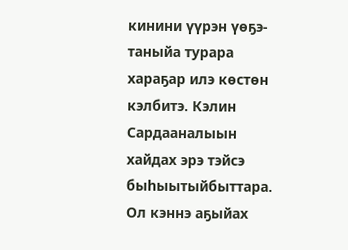кинини үүрэн үөҕэ-таныйа турара хараҕар илэ көстөн кэлбитэ. Кэлин Сардааналыын хайдах эрэ тэйсэ быһыытыйбыттара. Ол кэннэ аҕыйах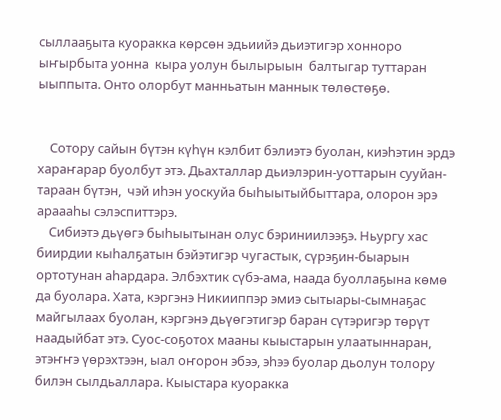сыллааҕыта куоракка көрсөн эдьиийэ дьиэтигэр хонноро ыҥырбыта уонна  кыра уолун былырыын  балтыгар туттаран ыыппыта. Онто олорбут манньатын маннык төлөстөҕө.


    Сотору сайын бүтэн күһүн кэлбит бэлиэтэ буолан, киэһэтин эрдэ хараҥарар буолбут этэ. Дьахталлар дьиэлэрин-уоттарын сууйан-тараан бүтэн,  чэй иһэн уоскуйа быһыытыйбыттара, олорон эрэ араааһы сэлэспиттэрэ.
    Сибиэтэ дьүөгэ быһыытынан олус бэриниилээҕэ. Ньургу хас биирдии кыһалҕатын бэйэтигэр чугастык, сүрэҕин-быарын ортотунан аһардара. Элбэхтик сүбэ-ама, наада буоллаҕына көмө да буолара. Хата, кэргэнэ Никииппэр эмиэ сытыары-сымнаҕас майгылаах буолан, кэргэнэ дьүөгэтигэр баран сүтэригэр төрүт наадыйбат этэ. Суос-соҕотох мааны кыыстарын улаатыннаран, этэҥҥэ үөрэхтээн, ыал оҥорон эбээ, эһээ буолар дьолун толору билэн сылдьаллара. Кыыстара куоракка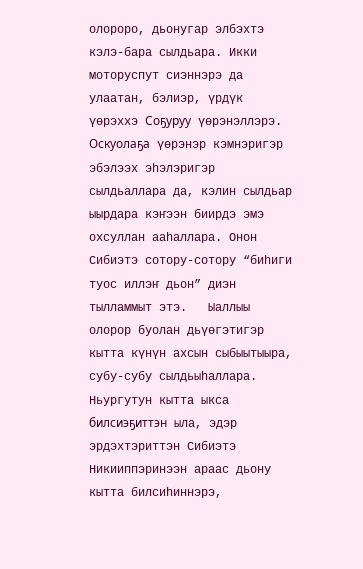олороро, дьонугар элбэхтэ кэлэ-бара сылдьара. Икки моторуспут сиэннэрэ да улаатан, бэлиэр, үрдүк үөрэххэ Соҕуруу үөрэнэллэрэ. Оскуолаҕа үөрэнэр кэмнэригэр эбэлээх эһэлэригэр сылдьаллара да, кэлин сылдьар ыырдара кэҥээн биирдэ эмэ охсуллан ааһаллара. Онон Сибиэтэ сотору-сотору “биһиги туос иллэҥ дьон” диэн тылламмыт этэ.   Ыаллыы олорор буолан дьүөгэтигэр кытта күнүн ахсын сыбыытыыра, субу-субу сылдьыһаллара.
Ньургутун кытта ыкса билсиэҕиттэн ыла, эдэр эрдэхтэриттэн Сибиэтэ Никииппэринээн араас дьону кытта билсиһиннэрэ,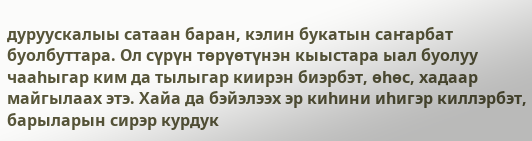дуруускалыы сатаан баран, кэлин букатын саҥарбат буолбуттара. Ол сүрүн төрүөтүнэн кыыстара ыал буолуу чааһыгар ким да тылыгар киирэн биэрбэт, өһөс, хадаар майгылаах этэ. Хайа да бэйэлээх эр киһини иһигэр киллэрбэт, барыларын сирэр курдук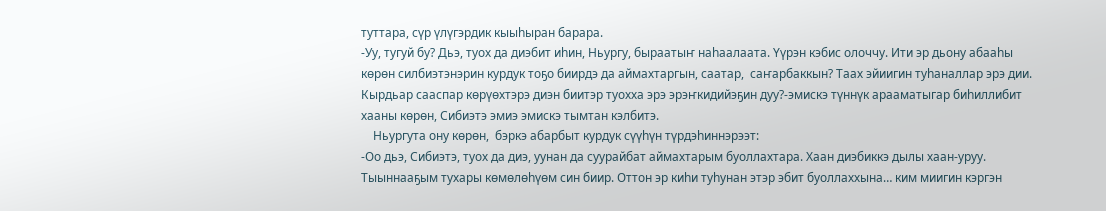туттара, сүр үлүгэрдик кыыһыран барара.
-Уу, тугуй бу? Дьэ, туох да диэбит иһин, Ньургу, быраатыҥ наһаалаата. Үүрэн кэбис олоччу. Ити эр дьону абааһы көрөн силбиэтэнэрин курдук тоҕо биирдэ да аймахтаргын, саатар,  саҥарбаккын? Таах эйиигин туһаналлар эрэ дии. Кырдьар сааспар көрүөхтэрэ диэн биитэр туохха эрэ эрэҥкидийэҕин дуу?-эмискэ түннүк арааматыгар биһиллибит хааны көрөн, Сибиэтэ эмиэ эмискэ тымтан кэлбитэ.
    Ньургута ону көрөн,  бэркэ абарбыт курдук сүүһүн түрдэһиннэрээт:
-Оо дьэ, Сибиэтэ, туох да диэ, уунан да суурайбат аймахтарым буоллахтара. Хаан диэбиккэ дылы хаан-уруу. Тыыннааҕым тухары көмөлөһүөм син биир. Оттон эр киһи туһунан этэр эбит буоллаххына… ким миигин кэргэн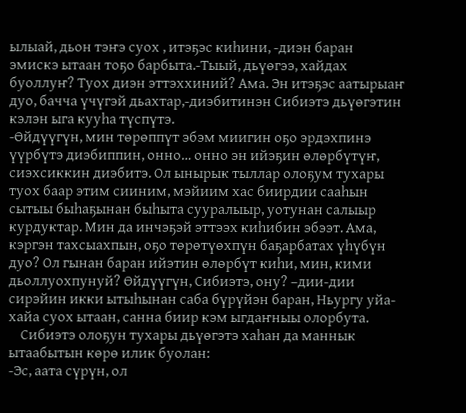ылыай, дьон тэҥэ суох , итэҕэс киһини, -диэн баран эмискэ ытаан тоҕо барбыта.-Тыый, дьүөгээ, хайдах буоллуҥ? Туох диэн эттэххиний? Ама. Эн итэҕэс аатырыаҥ дуо, бачча үчүгэй дьахтар,-диэбитинэн Сибиэтэ дьүөгэтин кэлэн ыга кууһа түспүтэ.
-Өйдүүгүн, мин төрөппүт эбэм миигин оҕо эрдэхпинэ үүрбүтэ диэбиппин, онно… онно эн ийэҕин өлөрбүтүҥ, сиэхсиккин диэбитэ. Ол ынырык тыллар олоҕум тухары туох баар этим сииним, мэйиим хас биирдии сааһын сытыы быһаҕынан быһыта сууралыыр, уотунан салыыр курдуктар. Мин да инчэҕэй эттээх киһибин эбээт. Ама, кэргэн тахсыахпын, оҕо төрөтүөхпүн баҕарбатах үһүбүн дуо? Ол гынан баран ийэтин өлөрбүт киһи, мин, кими дьоллуохпунуй? Өйдүүгүн, Сибиэтэ, ону? –дии-дии сирэйин икки ытыһынан саба бүрүйэн баран, Ньургу уйа-хайа суох ытаан, санна биир кэм ыгдаҥныы олорбута.
    Сибиэтэ олоҕун тухары дьүөгэтэ хаһан да маннык ытаабытын көрө илик буолан:
-Эс, аата сүрүн, ол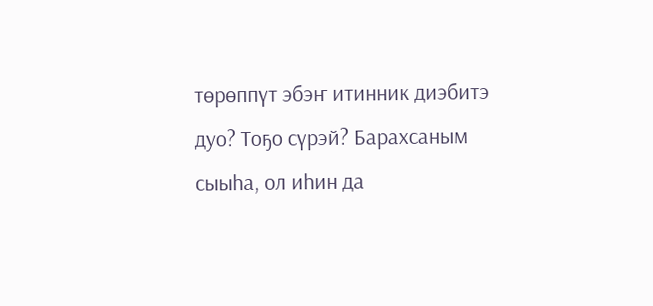төрөппүт эбэҥ итинник диэбитэ дуо? Тоҕо сүрэй? Барахсаным сыыһа, ол иһин да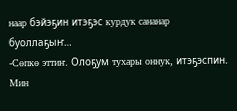наар бэйэҕин итэҕэс курдук сананар буоллаҕыҥ…
-Сөпкө эттиҥ. Олоҕум тухары оннук, итэҕэспин. Мин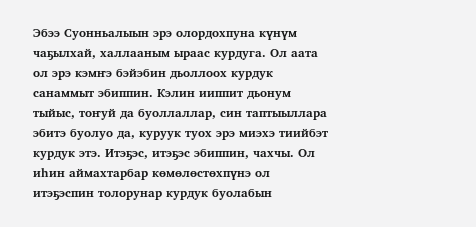Эбээ Суонньалыын эрэ олордохпуна күнүм чаҕылхай, халлааным ыраас курдуга. Ол аата ол эрэ кэмҥэ бэйэбин дьоллоох курдук санаммыт эбиппин. Кэлин ииппит дьонум тыйыс, тоҥуй да буоллаллар, син таптыыллара эбитэ буолуо да, куруук туох эрэ миэхэ тиийбэт курдук этэ. Итэҕэс, итэҕэс эбиппин, чахчы. Ол иһин аймахтарбар көмөлөстөхпүнэ ол итэҕэспин толорунар курдук буолабын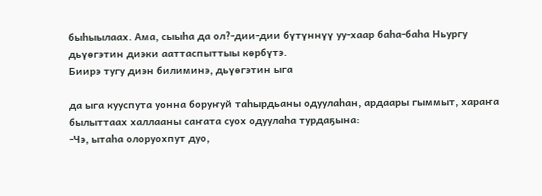быһыылаах. Ама, сыыһа да ол?-дии-дии бүтүннүү уу-хаар баһа-баһа Ньургу дьүөгэтин диэки ааттаспыттыы көрбүтэ.
Биирэ тугу диэн билиминэ, дьүөгэтин ыга

да ыга кууспута уонна боруҥуй таһырдьаны одуулаһан, ардаары гыммыт, хараҥа былыттаах халлааны саҥата суох одуулаһа турдаҕына:
-Чэ, ытаһа олоруохпут дуо,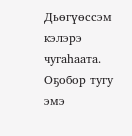Дьөгүөссэм кэлэрэ чугаһаата. Оҕобор тугу эмэ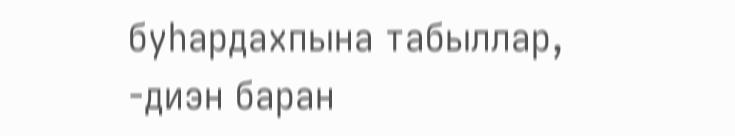буһардахпына табыллар, -диэн баран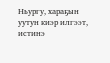Ньургу, хараҕын уутун киэр илгээт, истинэ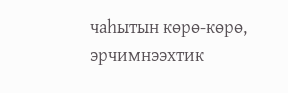чаһытын көрө-көрө, эрчимнээхтик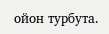ойон турбута.